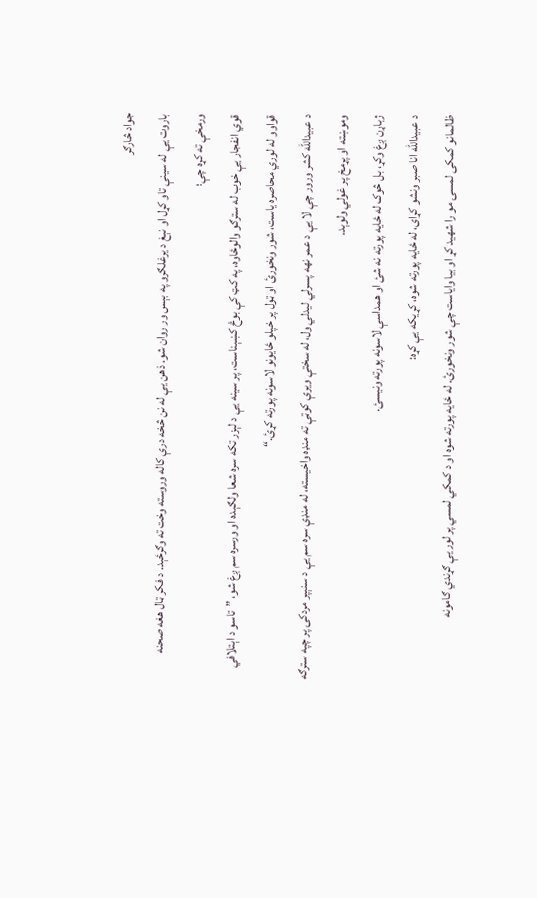جواد څارګر
باروت یې له سینې تاو کړل او نېغ د یرغلګرو په بېس ور روان شو. ذهن یې له نن څخه درې کاله وروسته وخت ته وګرځېد. د فکر ټال هغه صحنه ورمخې ته کړه چې؛
قوي انفجار یې خوب له سترګو والوځاوه، په کټ کې بوڅ کښېناست، پر سینه یې د لېزر تکه سره شعا ولګېده او ورسره سم ږغ شو، ”تاسو د اېتلافي قواوو له لوري محاصره یاست، شور ونخورئ او ټول پر خپلو ځایونو لاسونه پورته کړئ.“
د عبیدالله کشر ورور چې لا یې د عمر نهه پسرلي لیدلي ول، له سختې ویرې کوټې ته منډه واخیسته، له منډې سره سم یې د سنېپر مردکۍ پر چپه سترګه وموښته او پړمخ پر غولي ولوېد.
ژباړن ږغ وکړ، بل څوک له ځایه پورته نه شئ او همداسې لاسونه پورته ونیسئ.
د عبیدالله انا صبر ونشو کړای، له ځایه پورته شوه، کړیکه یې کړه:
ظالمانو کمکی لمسۍ مو را شهید کړ او بیا وایاست چې شور ونخورئ. له ځایه پورته شوه او د کمکي لمسي پر لور یې ګړندي ګامونه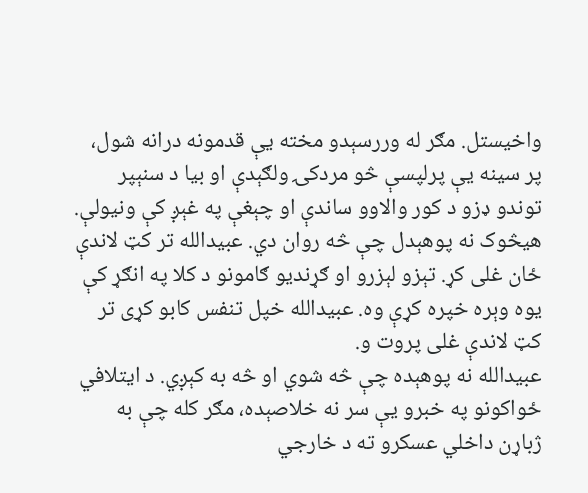واخیستل. مګر له وررسېدو مخته یې قدمونه درانه شول، پر سینه یې پرلپسې څو مردکۍ ولګېدې او بیا د سنېپر توندو ډزو د کور والاوو ساندې او چېغې په غېږ کې ونیولې.
هیڅوک نه پوهېدل چې څه روان دي. عبیدالله تر کټ لاندې ځان غلی کړ. تېزو لېزرو او ګړندیو ګامونو د کلا په انګړ کې یوه وېره خپره کړې وه. عبیدالله خپل تنفس کابو کړی تر کټ لاندې غلی پروت و.
عبیدالله نه پوهېده چې څه شوي او څه به کېږي. د ایتلافي ځواکونو په خبرو یې سر نه خلاصېده، مګر کله چې به ژباړن داخلي عسکرو ته د خارجي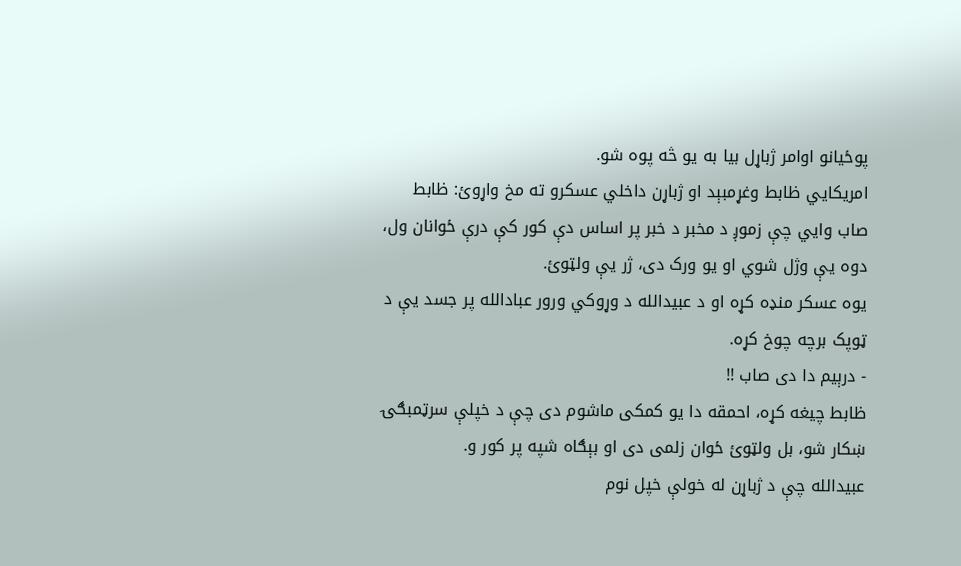پوځیانو اوامر ژباړل بیا به یو څه پوه شو.
امریکایي ظابط وغړمبېد او ژباړن داخلي عسکرو ته مخ واړوئ: ظابط صاب وایي چې زموږ د مخبر د خبر پر اساس دې کور کې درې ځوانان ول، دوه یې وژل شوي او یو ورک دی، ژر یې ولټوئ.
یوه عسکر منډه کړه او د عبیدالله د وړوکي ورور عبادالله پر جسد یې د ټوپک برچه چوخ کړه.
- درېیم دا دی صاب !!
ظابط چیغه کړه، احمقه دا یو کمکی ماشوم دی چې د خپلې سرټمبګۍ ښکار شو، بل ولټوئ ځوان زلمی دی او بېګاه شپه پر کور و.
عبیدالله چې د ژباړن له خولې خپل نوم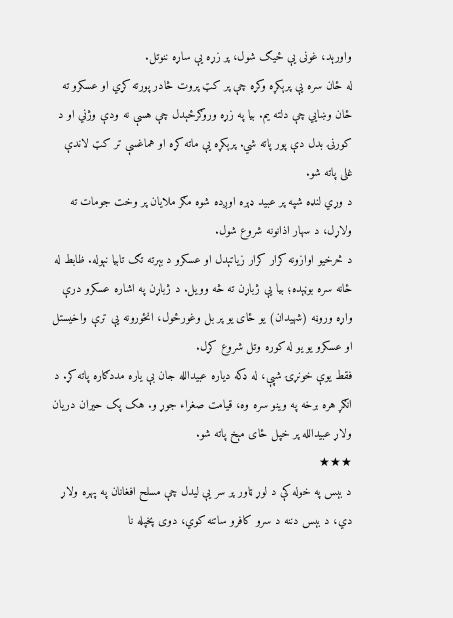واورېد، غونی یې ځیګ شول، پر زړه یې ساړه ننوتل.
له ځان سره یې پرېکړه وکړه چې پر کټ پروت څادر پورته کړي او عسکرو ته ځان وښایي چې دلته یم. بیا په زړه وروګرځېدل چې هسې نه ودې وژني او د کورنۍ بدل دې پور پاته شي. پرېکړه یې ماته کړه او هماغسې تر کټ لاندې غلی پاته شو.
د وړي لنډه شپه پر عبید ډېره اوږده شوه مګر ملایان پر وخت جومات ته ولاړل، د سهار اذانونه شروع شول.
د څرخیو اوازونه کرار کرار زیاتېدل او عسکرو د بېرته تګ تابیا نېوله. ظابط له ځانه سره بوڼېده؛ بیا یې ژباړن ته څه وویل. د ژباړن په اشاره عسکرو درې واړه وروڼه (شهیدان) یو ځای یو پر بل وغورځول، انځورونه یې ترې واخیستل او عسکرو یو یو له کوره وتل شروع کړل.
فقط یوې خونړۍ شپې، له ډکه دیاره عبیدالله جان بې یاره مددګاره پاته کړ. د انګړ هره برخه په وینو سره وه، قیامت صغراء جوړ و. هک پک حیران دریان ولاړ عبیدالله پر خپل ځای مېخ پاته شو.
★★★
د بېس په خوله کې د لوړ ټاور پر سر یې لیدل چې مسلح افغانان په پهره ولاړ دي، د بېس دننه د سرو کافرو ساتنه کوي، دوی پخپله نا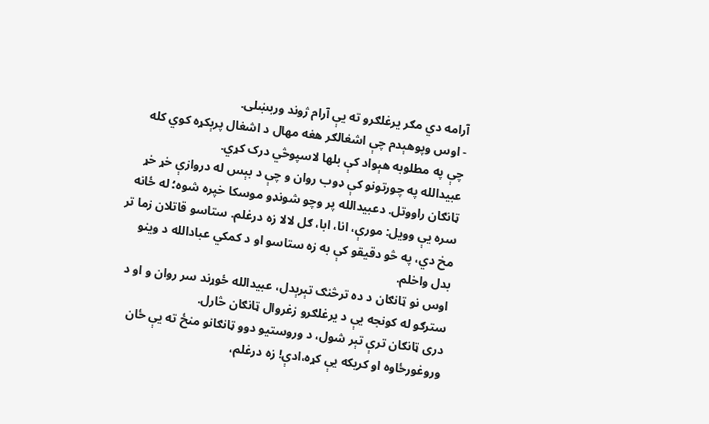آرامه دي مګر یرغلګرو ته یې آرام ژوند وربښلی.
- اوس وپوهېدم چې اشغالګر هغه مهال د اشغال پرېکړه کوي کله چې په مطلوبه هېواد کې بلها لاسپوڅي درک کړي.
عبیدالله په چورتونو کې ډوب روان و چې د بېس له دروازې خړ خړ ټانګان راووتل. دعبیدالله پر وچو شونډو موسکا خپره شوه؛ له ځانه سره یې وویل: مورې، انا، ابا، ګل لالا زه درغلم. ستاسو قاتلان زما تر مخ دي، په څو دقیقو کې به زه ستاسو او د کمکي عبادالله د وینو بدل واخلم.
اوس نو ټانګان د ده ترڅنګ تېرېدل، عبیدالله ځوړند سر روان و او د سترګو له کونجه یې د یرغلګرو زغروال ټانګان څارل.
دری ټانګان ترې تېر شول، د وروستیو دوو ټانګانو منځ ته یې ځان وروغورځاوه او کریکه یې کړه،ادې! زه درغلم،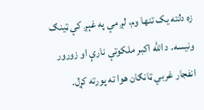زه دلته یک تنها وم، لږ مې په غېږ کې ټینګ ونیسه. د الله اکبر ملکوتې نارې او زورور انفجار غربي ټانګان هوا ته پورته کړل.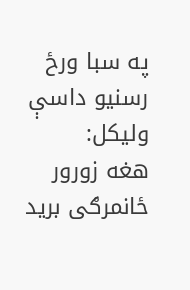په سبا ورځ رسنیو داسې ولیکل:
هغه زورور ځانمرګی برید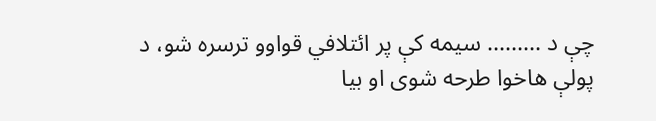چې د ……… سیمه کې پر ائتلافي قواوو ترسره شو، د پولې هاخوا طرحه شوی او بیا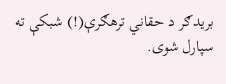بریدګر د حقاني ترهګرې(!) شبکې ته سپارل شوی.